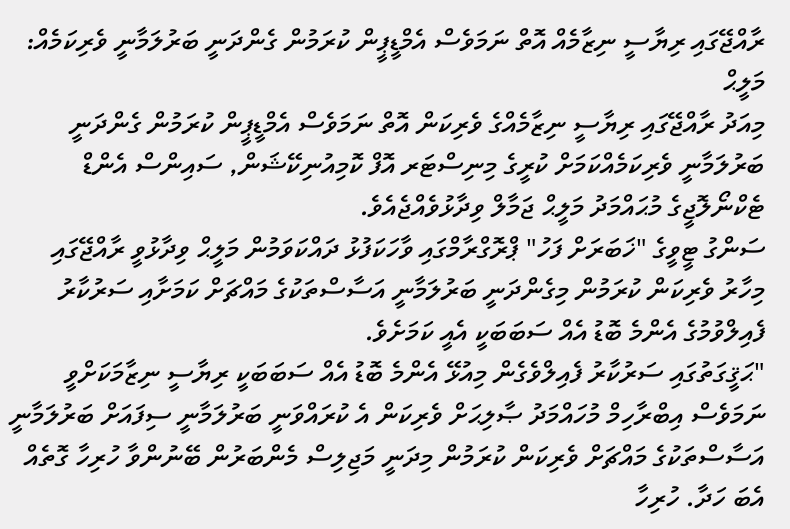ރާއްޖޭގައި ރިޔާސީ ނިޒާމެއް އޮތް ނަމަވެސް އެމްޑީޕީން ކުރަމުން ގެންދަނީ ބަރުލަމާނީ ވެރިކަމެއް: މަލީޙް
މިއަދު ރާއްޖޭގައި ރިޔާސީ ނިޒާމެއްގެ ވެރިކަން އޮތް ނަމަވެސް އެމްޑީޕީން ކުރަމުން ގެންދަނީ ބަރުލަމާނީ ވެރިކަމެއްކަމަށް ކުރީގެ މިނިސްޓަރ އޮފް ކޮމިއުނިކޭޝަން, ސައިންސް އެންޑް ޓެކްނޯލޮޖީގެ މުޙައްމަދު މަލީޙް ޖަމާލް ވިދާޅުވެއްޖެއެވެ.
ސަންގު ޓީވީގެ "ޚަބަރަށް ފަހު" ޕްރޮގްރާމްގައި ވާހަކަފުޅު ދައްކަވަމުން މަލީޙް ވިދާޅުވީ ރާއްޖޭގައި މިހާރު ވެރިކަން ކުރަމުން މިގެންދަނީ ބަރުލަމާނީ އަސާސްތަކުގެ މައްޗަށް ކަމަށާއި ސަރުކާރު ފެއިލްވުމުގެ އެންމެ ބޮޑު އެއް ސަބަބަކީ އެއީ ކަމަށެވެ.
"ޙަޤީގަތުގައި ސަރުކާރު ފެއިލްވެގެން މިއުޅޭ އެންމެ ބޮޑު އެއް ސަބަބަކީ ރިޔާސީ ނިޒާމަކަށްވީ ނަމަވެސް އިބްރާހިމް މުހައްމަދު ޞާލިޙަށް ވެރިކަން އެ ކުރައްވަނީ ބަރުލަމާނީ ސިފައަށް ބަރުލަމާނީ އަސާސްތަކުގެ މައްޗަށް ވެރިކަން ކުރަމުން މިދަނީ މަޖިލިސް މެންބަރުން ބޭނުންވާ ހުރިހާ ގޮތެއް އެބަ ހަދާ. ހުރިހާ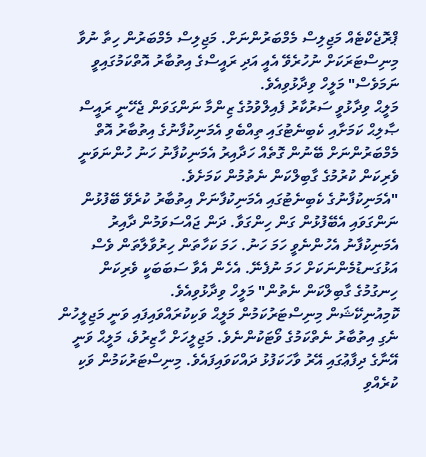ޕްރޮޖެކްޓެއް މަޖިލިސް މެމްބަރުންނަށް. މަޖިލިސް މެމްބަރުން ހިތާ ނުވާ މިނިސްޓަރަކަށް ނުހުރެވޭ އެއީ އަދި ރައީސްގެ އިތުބާރު އޮތްކަމުގައިވީ ނަމަވެސް" މަލީހް ވިދާޅުވިއެވެ.
މަލީޙް ވިދާޅުވީ ސަރުކާރު ފެއިލްވުމުގެ ޒިންމާ ނަންގަވަން ޖެހޭނީ ރައީސް ޞާލިޙް ކަމަށާއި ކެބިނެޓުގައި ތިއްބެވި އެމަނިކުފާނުގެ އިތުބާރު އޮތް މެމްބަރުންނަށް ބޭނުން ގޮތެއް ހަދާއިރު އެމަނިކުފާނު ހަނު ހުންނަވަނީ ވެރިކަން ކުރުމުގެ ގާބިލްކަން ނެތުމުން ކަމަށެވެ.
"އެމަނިކުފާނުގެ ކެބިނެޓުގައި އެމަނިކުފާނަށް އިތުބާރު ކުރެވޭ ބޭފުޅުން ނަންގަވައި އެބޭފުޅުން ގަން ހިންގަވާ. ދަން ޖައްސަވަމުން ދާއިރު އެމަނިކުފާނު އެހުންނެވީ ހަމަ ހަނު. ހަމަ ކަހާތަން ހިރުވާލާތަން ވެސް އަޅުގަނޑުމެންނަކަށް ހަމަ ނުފެނޭ. އެހެން އެވާ ސަބަބަކީ ވެރިކަން ހިނގުމުގެ ގާބިލްކަން ނެތުން" މަލީހް ވިދާޅުވިއެވެ.
ކޮމިއުނިކޭޝަން މިނިސްޓަރުކަމުން މަލީޙް ވަކިކުރައްވައިފައި ވަނީ މަޖިލީހުން ނެގި އިތުބާރު ނެތްކަމުގެ ވޯޓަކުންނެވެ. މަޖިލީހަށް ހާޒިރުވެ، މަލީޙް ވަނީ އޭނާގެ ދިފާޢުގައި އޭރު ވާހަކަފުޅު ދައްކަވައިފައެވެ. މިނިސްޓަރުކަމުން ވަކި ކުރެއްވި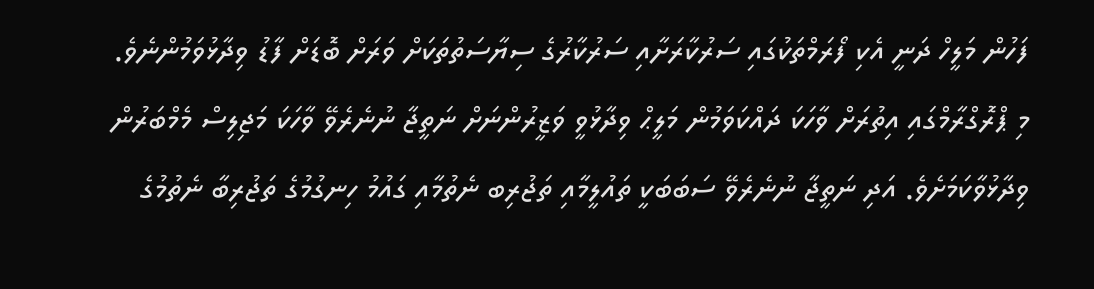ފަހުން މަލީހް ދަނީ އެކި ފޯރަމްތަކުގައި ސަރުކާރަށާއި ސަރުކާރުގެ ސިޔާސަތުތަކަށް ވަރަށް ބޮޑަށް ފާޑު ވިދާޅުވަމުންނެވެ.
މި ޕްރޮގްރާމްގައި އިތުރަށް ވާހަކަ ދައްކަވަމުން މަލީޙް ވިދާޅުވީ ވަޒީރުންނަށް ނަތީޖާ ނުނެރެވޭ ވާހަކަ މަޖިލިސް މެމްބަރުން ވިދާޅުވާކަމަށެވެ. އަދި ނަތީޖާ ނުނެރެވޭ ސަބަބަކީ ތައުލީމާއި ތަޖުރިބ ނެތުމާއި ގައުމު ހިނގުމުގެ ތަޖުރިބާ ނެތުމުގެ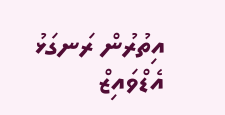އިތުރުން ރަނގަޅު އެޑްވައިޒް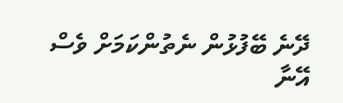ދޭނެ ބޭފުޅުން ނެތުންކަމަށް ވެސް އޭނާ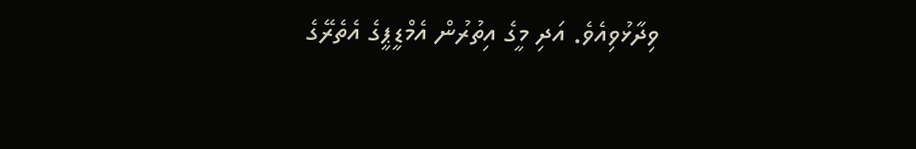ވިދާޅުވިއެވެ. އަދި މީގެ އިތުރުން އެމްޑީޕީގެ އެތެރޭގެ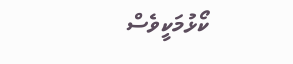ކޯޅުމަކީވެސް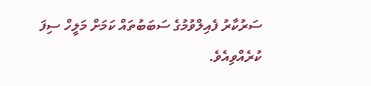ސަރުކާރު ފެއިލްވުމުގެ ސަބަބުތައް ކަމަށް މަލީހް ސިފަ ކުރެއްވިއެވެ.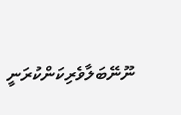ނޫނޭބަލާވެރިކަންކުރަނީ